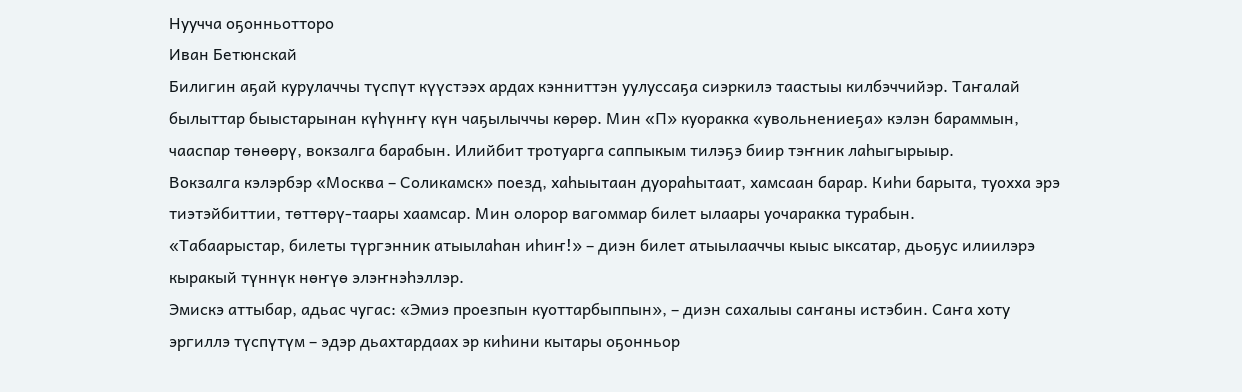Нуучча оҕонньотторо
Иван Бетюнскай
Билигин аҕай курулаччы түспүт күүстээх ардах кэнниттэн уулуссаҕа сиэркилэ таастыы килбэччийэр. Таҥалай былыттар быыстарынан күһүнҥү күн чаҕылыччы көрөр. Мин «П» куоракка «увольнениеҕа» кэлэн бараммын, чааспар төнөөрү, вокзалга барабын. Илийбит тротуарга саппыкым тилэҕэ биир тэҥник лаһыгырыыр.
Вокзалга кэлэрбэр «Москва – Соликамск» поезд, хаһыытаан дуораһытаат, хамсаан барар. Киһи барыта, туохха эрэ тиэтэйбиттии, төттөрү-таары хаамсар. Мин олорор вагоммар билет ылаары уочаракка турабын.
«Табаарыстар, билеты түргэнник атыылаһан иһиҥ!» – диэн билет атыылааччы кыыс ыксатар, дьоҕус илиилэрэ кыракый түннүк нөҥүө элэҥнэһэллэр.
Эмискэ аттыбар, адьас чугас: «Эмиэ проезпын куоттарбыппын», – диэн сахалыы саҥаны истэбин. Саҥа хоту эргиллэ түспүтүм – эдэр дьахтардаах эр киһини кытары оҕонньор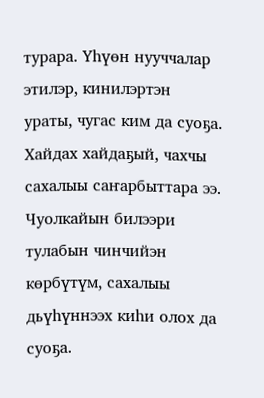турара. Үһүөн нууччалар этилэр, кинилэртэн ураты, чугас ким да суоҕа.
Хайдах хайдаҕый, чахчы сахалыы саҥарбыттара ээ. Чуолкайын билээри тулабын чинчийэн көрбүтүм, сахалыы дьүһүннээх киһи олох да суоҕа.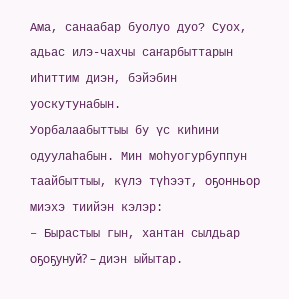Ама, санаабар буолуо дуо? Суох, адьас илэ-чахчы саҥарбыттарын иһиттим диэн, бэйэбин уоскутунабын.
Уорбалаабыттыы бу үс киһини одуулаһабын. Мин моһуогурбуппун таайбыттыы, күлэ түһээт, оҕонньор миэхэ тиийэн кэлэр:
– Бырастыы гын, хантан сылдьар оҕоҕунуй? – диэн ыйытар.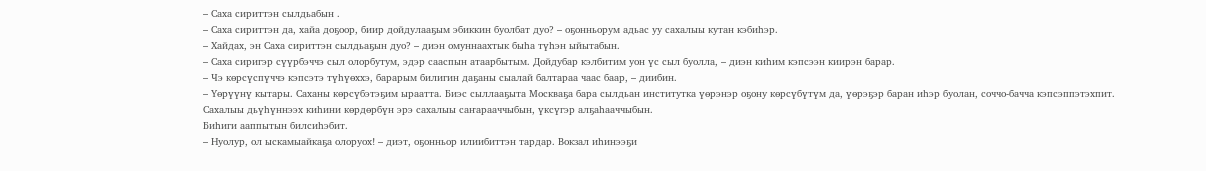– Саха сириттэн сылдьабын .
– Саха сириттэн да, хайа доҕоор, биир дойдулааҕым эбиккин буолбат дуо? – оҕонньорум адьас уу сахалыы кутан кэбиһэр.
– Хайдах, эн Саха сириттэн сылдьаҕын дуо? – диэн омуннаахтык быһа түһэн ыйытабын.
– Саха сиригэр сүүрбэччэ сыл олорбутум, эдэр сааспын атаарбытым. Дойдубар кэлбитим уон үс сыл буолла, – диэн киһим кэпсээн киирэн барар.
– Чэ көрсүспүччэ кэпсэтэ түһүөххэ, барарым билигин даҕаны сыалай балтараа чаас баар, – диибин.
– Үөрүүнү кытары. Саханы көрсүбэтэҕим ыраатта. Биэс сыллааҕыта Москваҕа бара сылдьан институтка үөрэнэр оҕону көрсүбүтүм да, үөрэҕэр баран иһэр буолан, соччо-бачча кэпсэппэтэхпит.
Сахалыы дьүһүннээх киһини көрдөрбүн эрэ сахалыы саҥарааччыбын, үксүгэр алҕаһааччыбын.
Биһиги ааппытын билсиһэбит.
– Нуолур, ол ыскамыайкаҕа олоруох! – диэт, оҕонньор илиибиттэн тардар. Вокзал иһинээҕи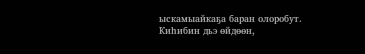ыскамыайкаҕа баран олоробут. Киһибин дьэ өйдөөн,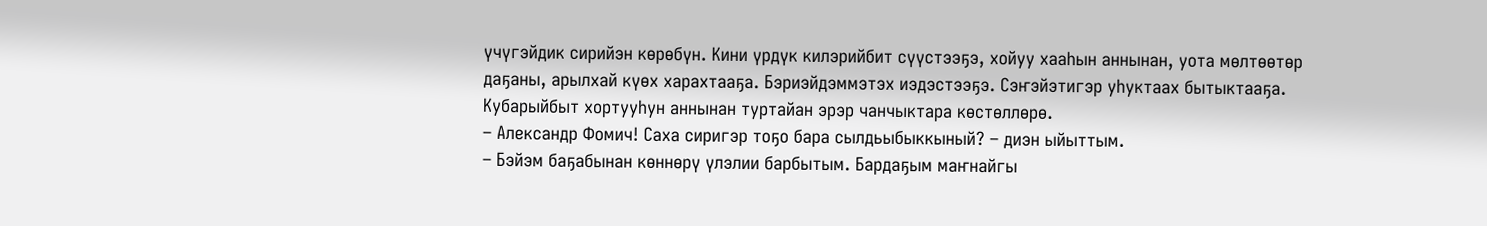үчүгэйдик сирийэн көрөбүн. Кини үрдүк килэрийбит сүүстээҕэ, хойуу хааһын аннынан, уота мөлтөөтөр даҕаны, арылхай күөх харахтааҕа. Бэриэйдэммэтэх иэдэстээҕэ. Сэҥэйэтигэр уһуктаах бытыктааҕа. Кубарыйбыт хортууһун аннынан туртайан эрэр чанчыктара көстөллөрө.
– Александр Фомич! Саха сиригэр тоҕо бара сылдьыбыккыный? – диэн ыйыттым.
– Бэйэм баҕабынан көннөрү үлэлии барбытым. Бардаҕым маҥнайгы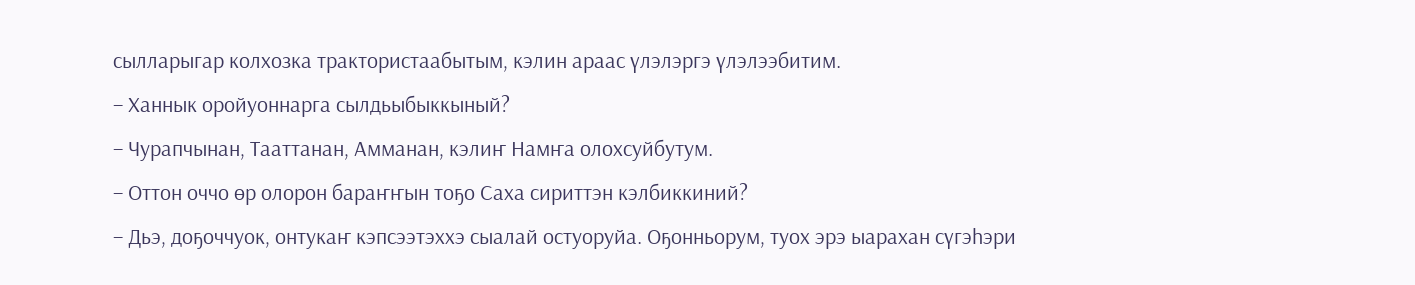сылларыгар колхозка трактористаабытым, кэлин араас үлэлэргэ үлэлээбитим.
– Ханнык оройуоннарга сылдьыбыккыный?
– Чурапчынан, Тааттанан, Амманан, кэлиҥ Намҥа олохсуйбутум.
– Оттон оччо өр олорон бараҥҥын тоҕо Саха сириттэн кэлбиккиний?
– Дьэ, доҕоччуок, онтукаҥ кэпсээтэххэ сыалай остуоруйа. Оҕонньорум, туох эрэ ыарахан сүгэһэри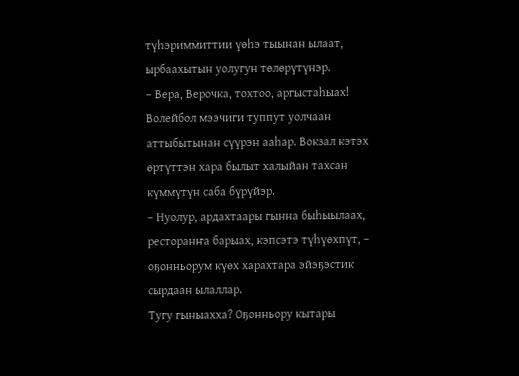түһэриммиттии үөһэ тыынан ылаат, ырбаахытын уолугун төлөрүтүнэр.
– Вера, Верочка, тохтоо, аргыстаһыах!
Волейбол мээчиги туппут уолчаан аттыбытынан сүүрэн ааһар. Вокзал кэтэх өртүттэн хара былыт халыйан тахсан күммүтүн саба бүрүйэр.
– Нуолур, ардахтаары гынна быһыылаах, ресторанҥа барыах, кэпсэтэ түһүөхпүт, – оҕонньорум күөх харахтара эйэҕэстик сырдаан ылаллар.
Тугу гыныахха? Оҕонньору кытары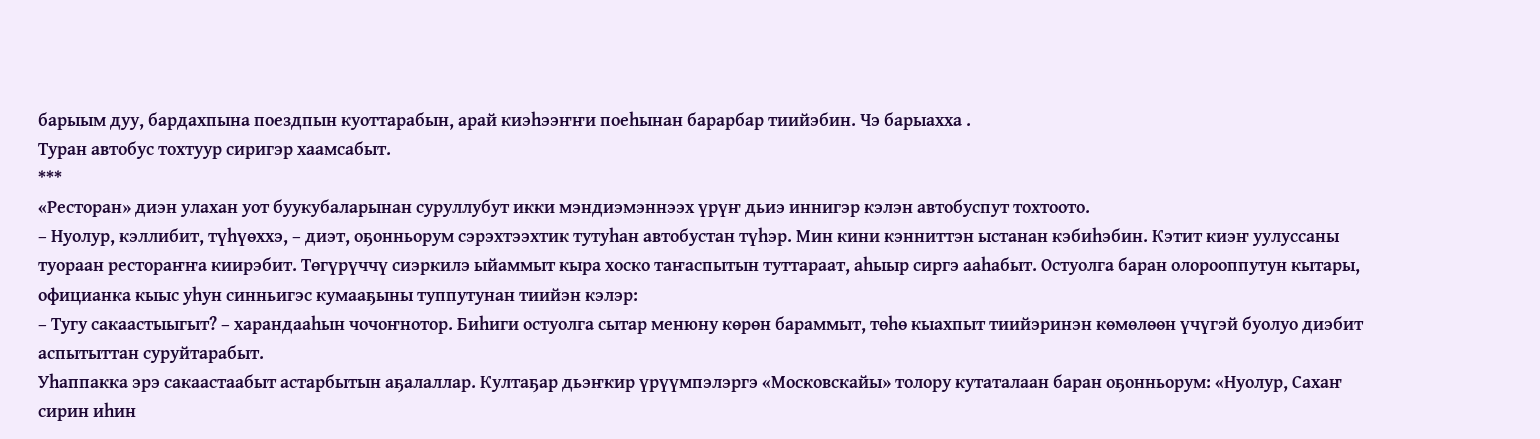барыым дуу, бардахпына поездпын куоттарабын, арай киэһээҥҥи поеһынан барарбар тиийэбин. Чэ барыахха .
Туран автобус тохтуур сиригэр хаамсабыт.
***
«Ресторан» диэн улахан уот буукубаларынан суруллубут икки мэндиэмэннээх үрүҥ дьиэ иннигэр кэлэн автобуспут тохтоото.
– Нуолур, кэллибит, түһүөххэ, – диэт, оҕонньорум сэрэхтээхтик тутуһан автобустан түһэр. Мин кини кэнниттэн ыстанан кэбиһэбин. Кэтит киэҥ уулуссаны туораан рестораҥҥа киирэбит. Төгүрүччү сиэркилэ ыйаммыт кыра хоско таҥаспытын туттараат, аһыыр сиргэ ааһабыт. Остуолга баран олорооппутун кытары, официанка кыыс уһун синньигэс кумааҕыны туппутунан тиийэн кэлэр:
– Тугу сакаастыыгыт? – харандааһын чочоҥнотор. Биһиги остуолга сытар менюну көрөн бараммыт, төһө кыахпыт тиийэринэн көмөлөөн үчүгэй буолуо диэбит аспытыттан суруйтарабыт.
Уһаппакка эрэ сакаастаабыт астарбытын аҕалаллар. Култаҕар дьэҥкир үрүүмпэлэргэ «Московскайы» толору кутаталаан баран оҕонньорум: «Нуолур, Сахаҥ сирин иһин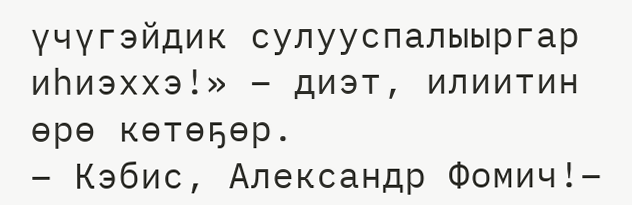үчүгэйдик сулууспалыыргар иһиэххэ!» – диэт, илиитин өрө көтөҕөр.
– Кэбис, Александр Фомич!–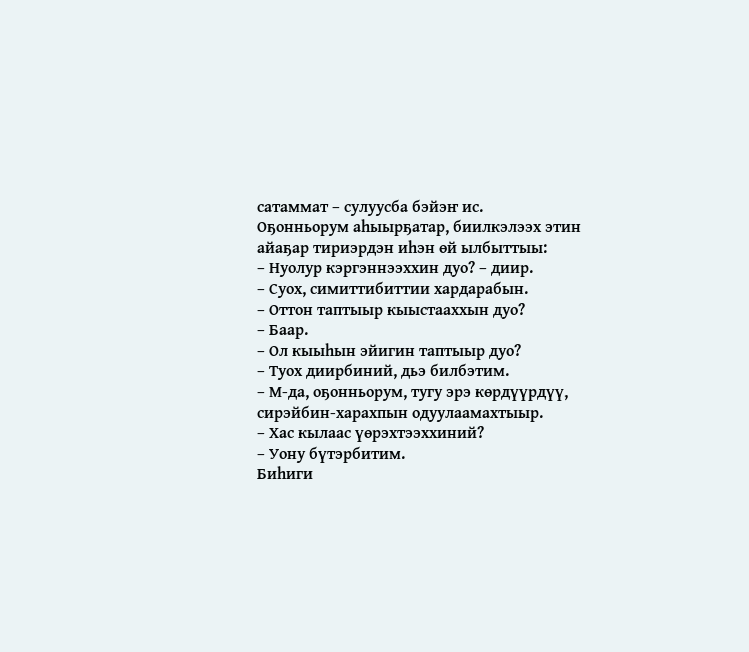сатаммат – сулуусба бэйэҥ ис.
Оҕонньорум аһыырҕатар, биилкэлээх этин айаҕар тириэрдэн иһэн өй ылбыттыы:
– Нуолур кэргэннээххин дуо? – диир.
– Суох, симиттибиттии хардарабын.
– Оттон таптыыр кыыстааххын дуо?
– Баар.
– Ол кыыһын эйигин таптыыр дуо?
– Туох диирбиний, дьэ билбэтим.
– М-да, оҕонньорум, тугу эрэ көрдүүрдүү, сирэйбин-харахпын одуулаамахтыыр.
– Хас кылаас үөрэхтээххиний?
– Уону бүтэрбитим.
Биһиги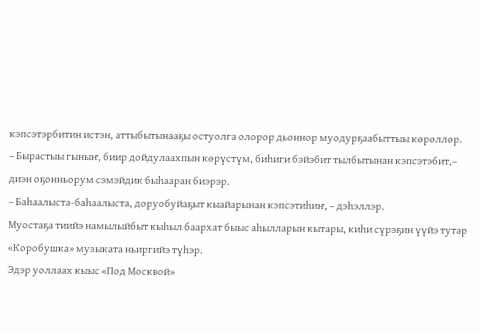кэпсэтэрбитин истэн, аттыбытынааҕы остуолга олорор дьоннор муодурҕаабыттыы көрөллөр.
– Бырастыы гыныҥ, биир дойдулаахпын көрүстүм, биһиги бэйэбит тылбытынан кэпсэтэбит,– диэн оҕонньорум сэмэйдик быһааран биэрэр.
– Баһаалыста-баһаалыста, доруобуйаҕыт кыайарынан кэпсэтиһиҥ, – дэһэллэр.
Муостаҕа тиийэ намылыйбыт кыһыл баархат быыс аһылларын кытары, киһи сүрэҕин үүйэ тутар «Коробушка» музыката ньиргийэ түһэр.
Эдэр уоллаах кыыс «Под Москвой»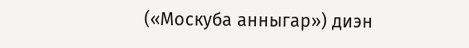(«Москуба анныгар») диэн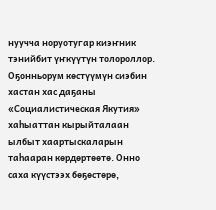нуучча норуотугар киэҥник тэнийбит үҥкүүтүн толороллор.
Оҕонньорум көстүүмүн сиэбин хастан хас даҕаны «Социалистическая Якутия» хаһыаттан кырыйталаан ылбыт хаартыскаларын таһааран көрдөртөөтө. Онно саха күүстээх бөҕөстөрө,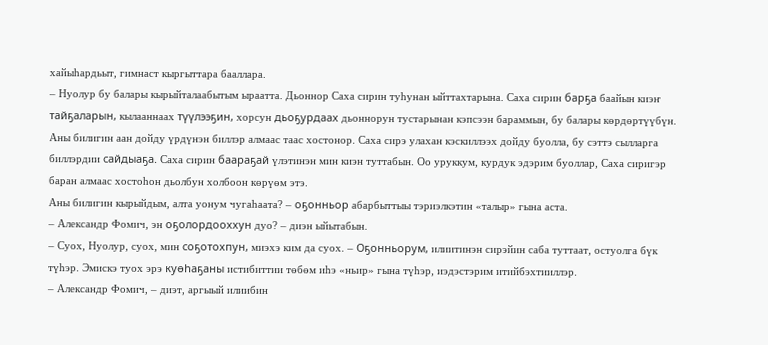хайыһардьыт, гимнаст кыргыттара бааллара.
– Нуолур бу балары кырыйталаабытым ыраатта. Дьоннор Саха сирин туһунан ыйттахтарына. Саха сирин барҕа баайын киэҥ тайҕаларын, кылааннаах түүлээҕин, хорсун дьоҕурдаах дьоннорун тустарынан кэпсээн бараммын, бу балары көрдөртүүбүн.
Аны билигин аан дойду үрдүнэн биллэр алмаас таас хостонор. Саха сирэ улахан кэскиллээх дойду буолла, бу сэттэ сылларга биллэрдии сайдыаҕа. Саха сирин баараҕай үлэтинэн мин киэн туттабын. Оо уруккум, курдук эдэрим буоллар, Саха сиригэр баран алмаас хостоһон дьолбун холбоон көрүөм этэ.
Аны билигин кырыйдым, алта уонум чугаһаата? – оҕонньор абарбыттыы тэриэлкэтин «талыр» гына аста.
– Александр Фомич, эн оҕолордооххун дуо? – диэн ыйытабын.
– Суох, Нуолур, суох, мин соҕотохпун, миэхэ ким да суох. – Оҕонньорум, илиитинэн сирэйин саба туттаат, остуолга бүк түһэр. Эмискэ туох эрэ куөһаҕаны истибиттии төбөм иһэ «ньир» гына түһэр, иэдэстэрим итийбэхтииллэр.
– Александр Фомич, – диэт, аргыый илиибин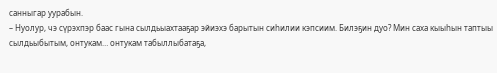санныгар уурабын.
– Нуолур, чэ сүрэхпэр баас гына сылдьыахтааҕар эйиэхэ барытын сиһилии кэпсиим. Билэҕин дуо? Мин саха кыыһын таптыы сылдьыбытым, онтукам… онтукам табыллыбатаҕа,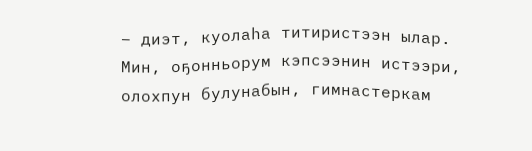– диэт, куолаһа титиристээн ылар. Мин, оҕонньорум кэпсээнин истээри, олохпун булунабын, гимнастеркам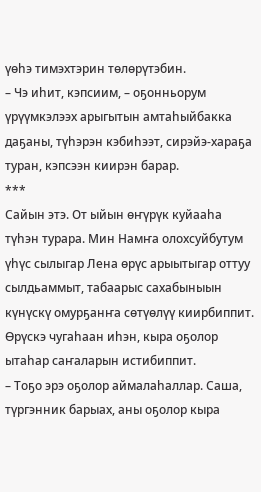үөһэ тимэхтэрин төлөрүтэбин.
– Чэ иһит, кэпсиим, – оҕонньорум үрүүмкэлээх арыгытын амтаһыйбакка даҕаны, түһэрэн кэбиһээт, сирэйэ-хараҕа туран, кэпсээн киирэн барар.
***
Сайын этэ. От ыйын өҥүрүк куйааһа түһэн турара. Мин Намҥа олохсуйбутум үһүс сылыгар Лена өрүс арыытыгар оттуу сылдьаммыт, табаарыс сахабыныын күнүскү омурҕанҥа сөтүөлүү киирбиппит. Өрүскэ чугаһаан иһэн, кыра оҕолор ытаһар саҥаларын истибиппит.
– Тоҕо эрэ оҕолор аймалаһаллар. Саша, түргэнник барыах, аны оҕолор кыра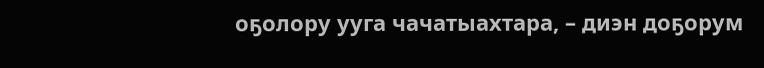оҕолору ууга чачатыахтара, – диэн доҕорум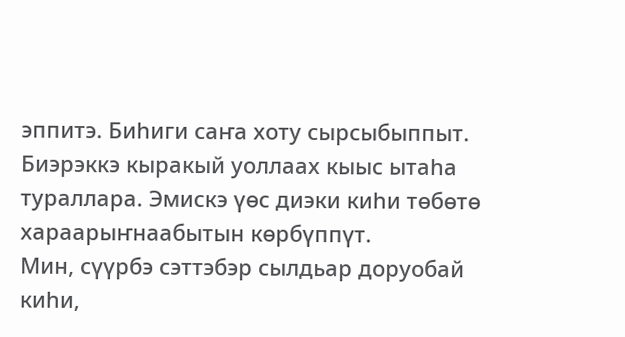эппитэ. Биһиги саҥа хоту сырсыбыппыт. Биэрэккэ кыракый уоллаах кыыс ытаһа тураллара. Эмискэ үөс диэки киһи төбөтө хараарыҥнаабытын көрбүппүт.
Мин, сүүрбэ сэттэбэр сылдьар доруобай киһи,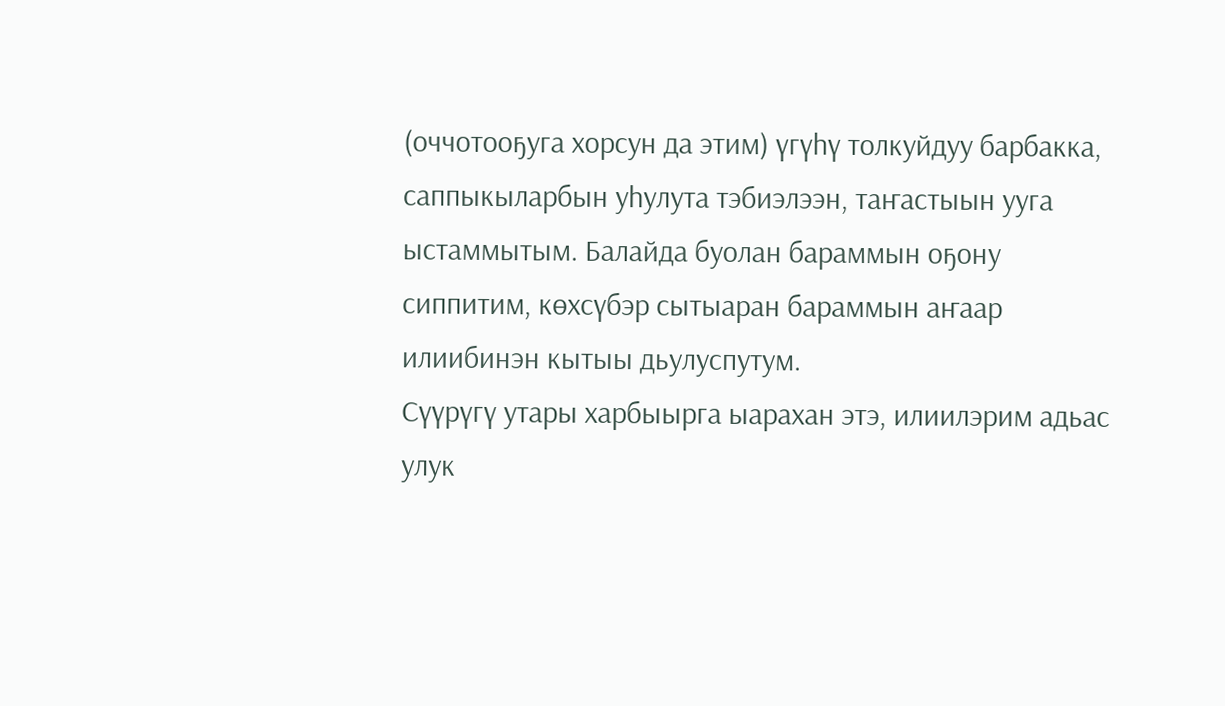(оччотооҕуга хорсун да этим) үгүһү толкуйдуу барбакка, саппыкыларбын уһулута тэбиэлээн, таҥастыын ууга ыстаммытым. Балайда буолан бараммын оҕону сиппитим, көхсүбэр сытыаран бараммын аҥаар илиибинэн кытыы дьулуспутум.
Сүүрүгү утары харбыырга ыарахан этэ, илиилэрим адьас улук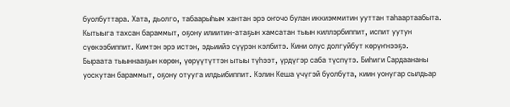буолбуттара. Хата, дьолго, табаарыһым хантан эрэ оҥочо булан иккиэммитин ууттан таһаартаабыта. Кытыыга тахсан бараммыт, оҕону илиитин-атаҕын хамсатан тыын киллэрбиппит, испит уутун сүөкээбиппит. Кимтэн эрэ истэн, эдьиийэ сүүрэн кэлбитэ. Кини олус долгуйбут көрүҥнээҕэ.
Быраата тыыннааҕын көрөн, үөрүүтүттэн ытыы түһээт, үрдүгэр саба түспүтэ. Биһиги Сардаананы уоскутан бараммыт, оҕону отууга илдьибиппит. Кэлин Кеша үчүгэй буолбута, киин уонугар сылдьар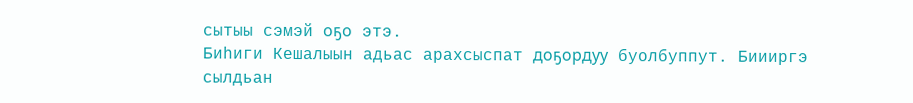сытыы сэмэй оҕо этэ.
Биһиги Кешалыын адьас арахсыспат доҕордуу буолбуппут. Биииргэ сылдьан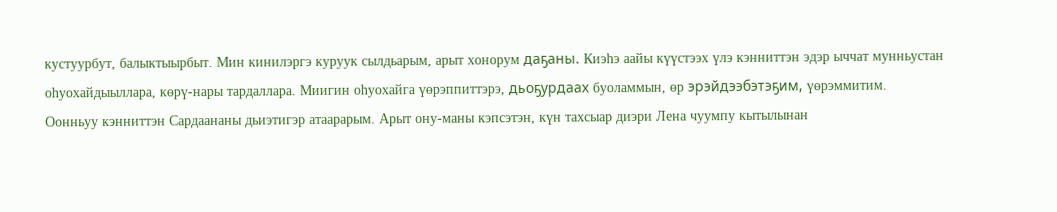кустуурбут, балыктыырбыт. Мин кинилэргэ куруук сылдьарым, арыт хонорум даҕаны. Киэһэ аайы күүстээх үлэ кэнниттэн эдэр ыччат мунньустан оһуохайдыыллара, көрү-нары тардаллара. Миигин оһуохайга үөрэппиттэрэ, дьоҕурдаах буоламмын, өр эрэйдээбэтэҕим, үөрэммитим.
Оонньуу кэнниттэн Сардаананы дьиэтигэр атаарарым. Арыт ону-маны кэпсэтэн, күн тахсыар диэри Лена чуумпу кытылынан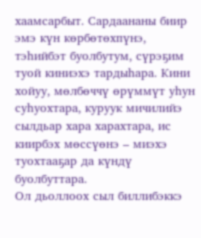хаамсарбыт. Сардаананы биир эмэ күн көрбөтөхпүнэ, тэһийбэт буолбутум, сүрэҕим туой киниэхэ тардыһара. Кини хойуу, мөлбөччү өрүммүт уһун суһуохтара, куруук мичилийэ сылдьар хара харахтара, ис киирбэх мөссүөнэ – миэхэ туохтааҕар да күндү буолбуттара.
Ол дьоллоох сыл биллибэккэ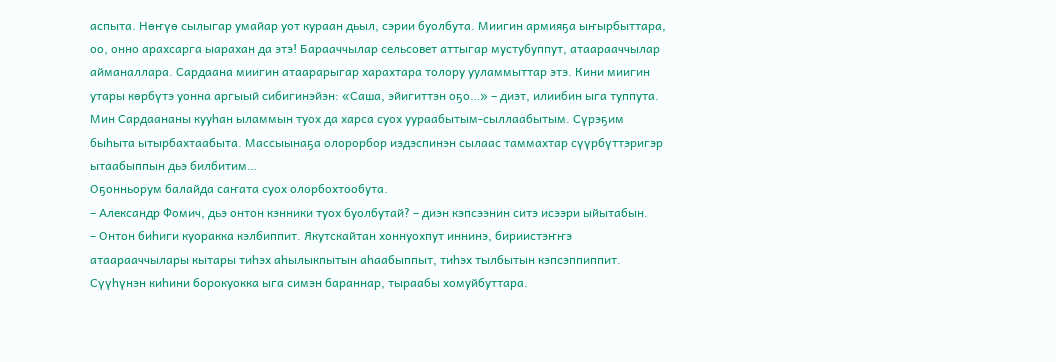аспыта. Нөҥүө сылыгар умайар уот кураан дьыл, сэрии буолбута. Миигин армияҕа ыҥырбыттара, оо, онно арахсарга ыарахан да этэ! Барааччылар сельсовет аттыгар мустубуппут, атаарааччылар айманаллара. Сардаана миигин атаарарыгар харахтара толору ууламмыттар этэ. Кини миигин утары көрбүтэ уонна аргыый сибигинэйэн: «Саша, эйигиттэн оҕо…» – диэт, илиибин ыга туппута.
Мин Сардаананы кууһан ыламмын туох да харса суох уураабытым-сыллаабытым. Сүрэҕим быһыта ытырбахтаабыта. Массыынаҕа олорорбор иэдэспинэн сылаас таммахтар сүүрбүттэригэр ытаабыппын дьэ билбитим…
Оҕонньорум балайда саҥата суох олорбохтообута.
– Александр Фомич, дьэ онтон кэнники туох буолбутай? – диэн кэпсээнин ситэ исээри ыйытабын.
– Онтон биһиги куоракка кэлбиппит. Якутскайтан хоннуохпут иннинэ, бириистэҥҥэ атаарааччылары кытары тиһэх аһылыкпытын аһаабыппыт, тиһэх тылбытын кэпсэппиппит. Сүүһүнэн киһини борокуокка ыга симэн бараннар, тыраабы хомуйбуттара.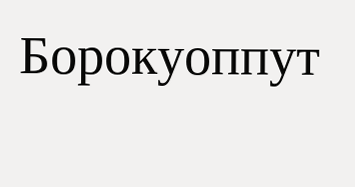Борокуоппут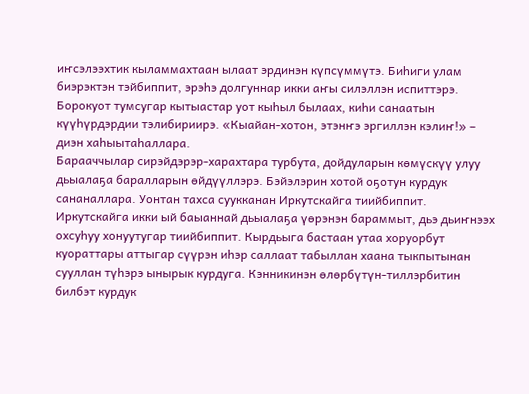иҥсэлээхтик кыламмахтаан ылаат эрдинэн күпсүммүтэ. Биһиги улам биэрэктэн тэйбиппит, эрэһэ долгуннар икки аҥы силэллэн испиттэрэ. Борокуот тумсугар кытыастар уот кыһыл былаах, киһи санаатын күүһүрдэрдии тэлибириирэ. «Кыайан-хотон, этэнҥэ эргиллэн кэлиҥ!» – диэн хаһыытаһаллара.
Барааччылар сирэйдэрэр-харахтара турбута, дойдуларын көмүскүү улуу дьыалаҕа баралларын өйдүүллэрэ. Бэйэлэрин хотой оҕотун курдук сананаллара. Уонтан тахса суукканан Иркутскайга тиийбиппит.
Иркутскайга икки ый баыаннай дьыалаҕа үөрэнэн бараммыт, дьэ дьиҥнээх охсуһуу хонуутугар тиийбиппит. Кырдьыга бастаан утаа хоруорбут куораттары аттыгар сүүрэн иһэр саллаат табыллан хаана тыкпытынан сууллан түһэрэ ынырык курдуга. Кэнникинэн өлөрбүтүн-тиллэрбитин билбэт курдук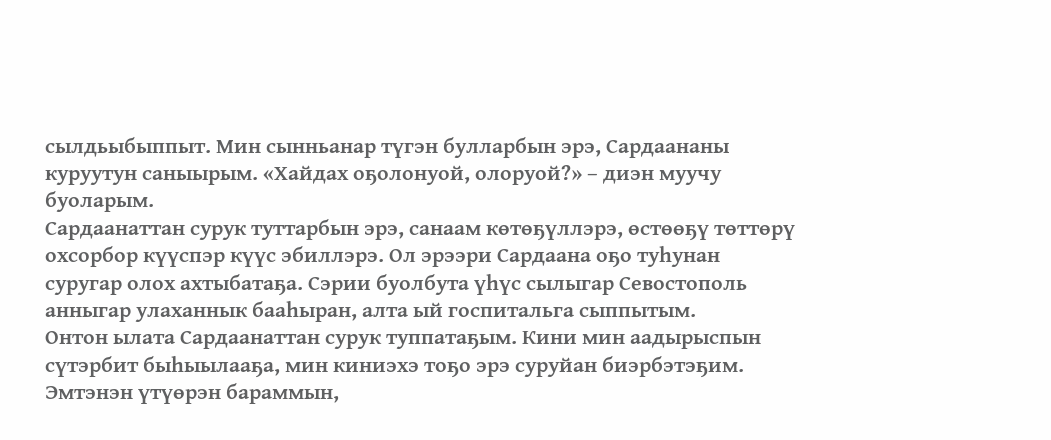сылдьыбыппыт. Мин сынньанар түгэн булларбын эрэ, Сардаананы куруутун саныырым. «Хайдах оҕолонуой, олоруой?» – диэн муучу буоларым.
Сардаанаттан сурук туттарбын эрэ, санаам көтөҕүллэрэ, өстөөҕү төттөрү охсорбор күүспэр күүс эбиллэрэ. Ол эрээри Сардаана оҕо туһунан суругар олох ахтыбатаҕа. Сэрии буолбута үһүс сылыгар Севостополь анныгар улаханнык бааһыран, алта ый госпитальга сыппытым.
Онтон ылата Сардаанаттан сурук туппатаҕым. Кини мин аадырыспын сүтэрбит быһыылааҕа, мин киниэхэ тоҕо эрэ суруйан биэрбэтэҕим. Эмтэнэн үтүөрэн бараммын,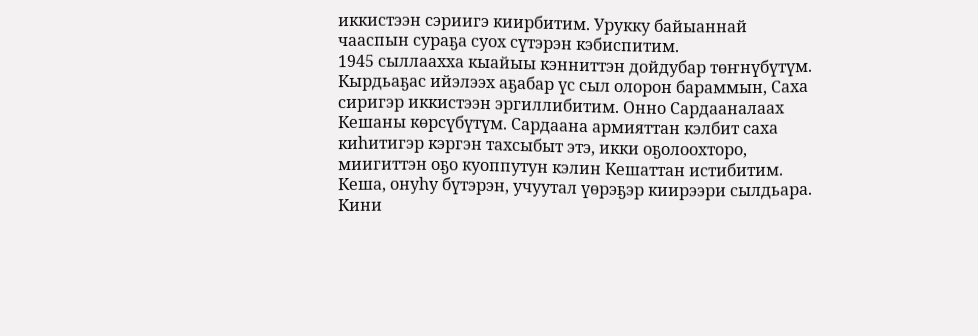иккистээн сэриигэ киирбитим. Урукку байыаннай чааспын сураҕа суох сүтэрэн кэбиспитим.
1945 сыллаахха кыайыы кэнниттэн дойдубар төҥнүбүтүм. Кырдьаҕас ийэлээх аҕабар үс сыл олорон бараммын, Саха сиригэр иккистээн эргиллибитим. Онно Сардааналаах Кешаны көрсүбүтүм. Сардаана армияттан кэлбит саха киһитигэр кэргэн тахсыбыт этэ, икки оҕолоохторо, миигиттэн оҕо куоппутун кэлин Кешаттан истибитим.
Кеша, онуһу бүтэрэн, учуутал үөрэҕэр киирээри сылдьара. Кини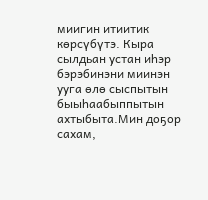миигин итиитик көрсүбүтэ. Кыра сылдьан устан иһэр бэрэбинэни миинэн ууга өлө сыспытын быыһаабыппытын ахтыбыта.Мин доҕор сахам,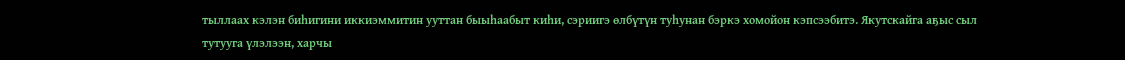тыллаах кэлэн биһигини иккиэммитин ууттан быыһаабыт киһи, сэриигэ өлбүтүн туһунан бэркэ хомойон кэпсээбитэ. Якутскайга аҕыс сыл тутууга үлэлээн, харчы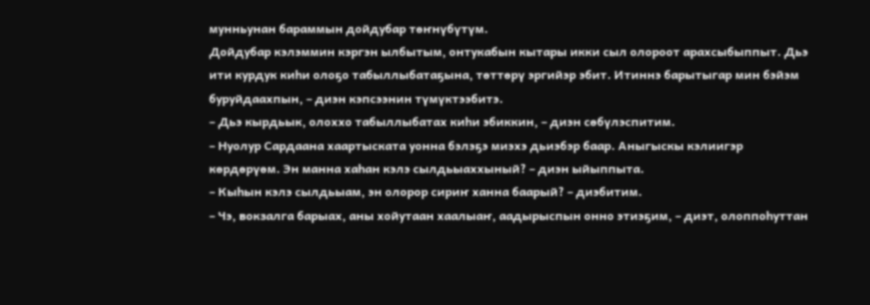мунньунан бараммын дойдубар төҥнүбүтүм.
Дойдубар кэлэммин кэргэн ылбытым, онтукабын кытары икки сыл олороот арахсыбыппыт. Дьэ ити курдук киһи олоҕо табыллыбатаҕына, төттөрү эргийэр эбит. Итиннэ барытыгар мин бэйэм буруйдаахпын, – диэн кэпсээнин түмүктээбитэ.
– Дьэ кырдьык, олоххо табыллыбатах киһи эбиккин, – диэн сөбүлэспитим.
– Нуолур Сардаана хаартыската уонна бэлэҕэ миэхэ дьиэбэр баар. Аныгыскы кэлиигэр көрдөрүөм. Эн манна хаһан кэлэ сылдьыаххыный? – диэн ыйыппыта.
– Кыһын кэлэ сылдьыам, эн олорор сириҥ ханна баарый? – диэбитим.
– Чэ, вокзалга барыах, аны хойутаан хаалыаҥ, аадырыспын онно этиэҕим, – диэт, олоппоһуттан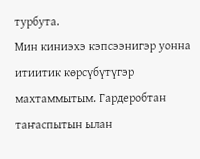турбута.
Мин киниэхэ кэпсээнигэр уонна итиитик көрсүбүтүгэр махтаммытым. Гардеробтан таҥаспытын ылан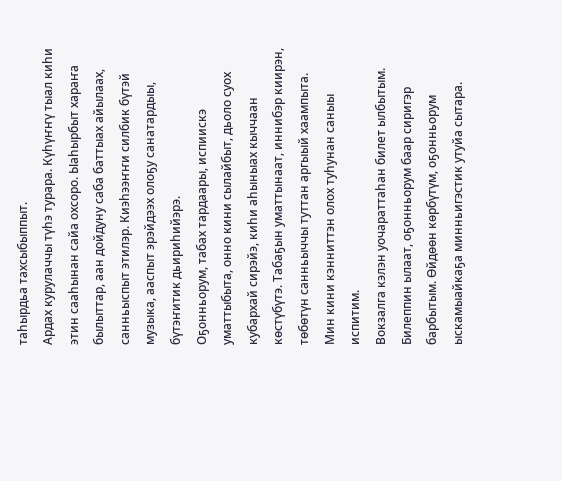таһырдьа тахсыбыппыт.
Ардах курулаччы түһэ турара. Күһүҥҥү тыал киһи этин сааһынан сайа охсоро. Ыаһырбыт хараҥа былыттар, аан дойдуну саба баттыах айылаах, санньыспыт этилэр. Киэһээҥҥи силбик бүтэй музыка, ааспыт эрэйдээх олоҕу санатардыы, бүтэҥитик дьириһийэрэ.
Оҕонньорум, табах тардаары, испиискэ уматтыбыта, онно кини сылайбыт, дьоло суох кубархай сирэйэ, киһи аһыныах кыччаан көстүбүтэ. Табаҕын уматтынаат, иннибэр киирэн, төбөтүн санньыччы туттан аргыый хаампыта. Мин кини кэнниттэн олох туһунан саныы испитим.
Вокзалга кэлэн уочараттаһан билет ылбытым. Билеппин ылаат, оҕонньорум баар сиригэр барбытым. Өйдөөн көрбүтүм, оҕонньорум ыскамыайкаҕа минньигэстик утуйа сытара.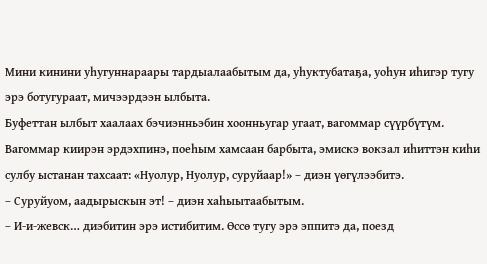Мини кинини уһугуннараары тардыалаабытым да, уһуктубатаҕа, уоһун иһигэр тугу эрэ ботугураат, мичээрдээн ылбыта.
Буфеттан ылбыт хаалаах бэчиэнньэбин хоонньугар угаат, вагоммар сүүрбүтүм. Вагоммар киирэн эрдэхпинэ, поеһым хамсаан барбыта, эмискэ вокзал иһиттэн киһи сулбу ыстанан тахсаат: «Нуолур, Нуолур, суруйаар!» – диэн үөгүлээбитэ.
– Суруйуом, аадырыскын эт! – диэн хаһыытаабытым.
– И-и-жевск… диэбитин эрэ истибитим. Өссө тугу эрэ эппитэ да, поезд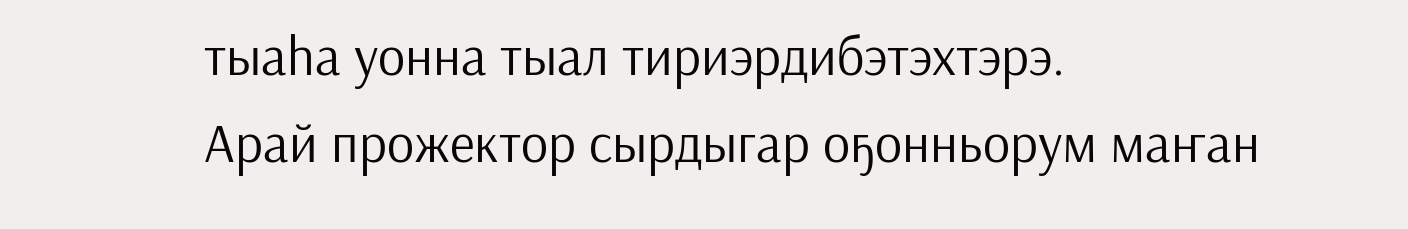тыаһа уонна тыал тириэрдибэтэхтэрэ.
Арай прожектор сырдыгар оҕонньорум маҥан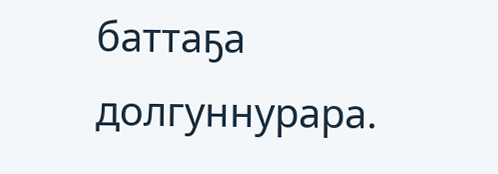баттаҕа долгуннурара.